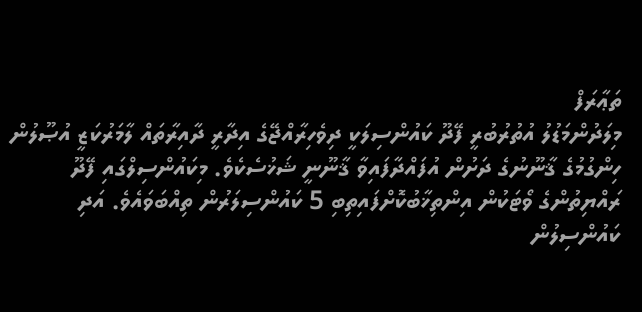ތަޢާރަފް
މިލަދުންމަޑުލު އުތުރުބުރީ ފޭދޫ ކައުންސިލަކީ ދިވެހިރާއްޖޭގެ އިދާރީ ދާއިރާތައް ލާމަރުކަޒީ އުޞޫލުން ހިންގުމުގެ ޤާނޫނުގެ ދަށުން އުފައްދާފައިވާ ޤާނޫނީ ޝަޚުސެކެވެ. މިކައުންސިލްގައި ފޭދޫ ރައްޔިތުންގެ ވޯޓަކުން އިންތިޚާބުކޮށްފައިތިބި 5 ކައުންސިލަރުން ތިއްބަވައެވެ. އަދި ކައުންސިލުން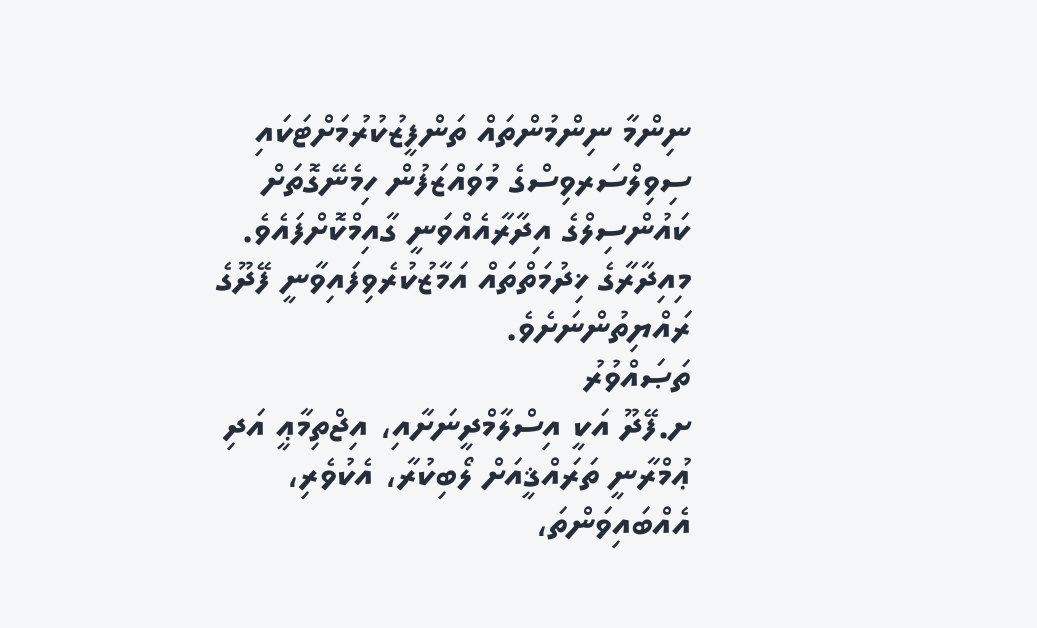ނިންމާ ނިންމުންތައް ތަންފީޒުކުރުމަށްޓަކައި ސިވިލްސަރވިސްގެ މުވައްޒަފުން ހިމެނޭގޮތަށް ކައުންސިލްގެ އިދާރާއެއްވަނީ ގާއިމްކޮށްފައެވެ. މިއިދާރާގެ ޚިދުމަތްތައް އަމާޒުކުރެވިފައިވާނީ ފޭދޫގެ ރައްޔިތުންނަށެވެ.
ތަޞައްވުރު
ށ.ފޭދޫ އަކީ އިސްލާމްދީނަށާއި، އިޖްތިމާޢީ އަދި ޢުމްރާނީ ތަރައްޤީއަށް ލޯބިކުރާ، އެކުވެރި، އެއްބައިވަންތަ،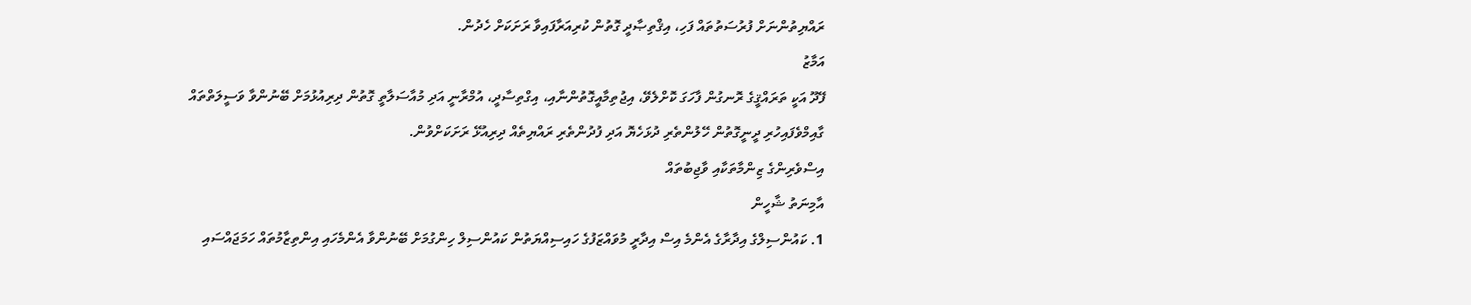ރައްޔިތުންނަށް ފުރުސަތުތައް ފަހި، އިޤްތިޞާދީ ގޮތުން ކުރިއަރާފައިވާ ރަށަކަށް ހެދުން.
އަމާޒު
ފޭދޫ އަކީ ތަރައްޤީގެ ރޮނގުން ފާހަގަ ކޮށްލެވޭ، އިޖުތިމާއީގޮތުންނާއި، އިގްތިސާދީ، އުމްރާނީ އަދި މުއާސަލާތީ ގޮތުން ދިރިއުޅުމަށް ބޭނުންވާ ވަސީލަތްތައް ގާއިމްވެފައިހުރި ދީނީގޮތުން ހޭލުންތެރި ދުޅަހެޔޮ އަދި ފުދުންތެރި ރައްޔިތެއް ދިރިއުޅޭ ރަށަކަށްވުން.
އިސްވެރިންގެ ޒިންމާތަކާއި ވާޖިބުތައް
އާމިނަތު ޝާހީން
1. ކައުންސިލްގެ އިދާރާގެ އެންމެ އިސް އިދާރީ މުވައްޒަފުގެ ހައިސިއްޔަތުން ކައުންސިލް ހިންގުމަށް ބޭނުންވާ އެންމެހައި އިންތިޒާމުތައް ހަމަޖައްސައި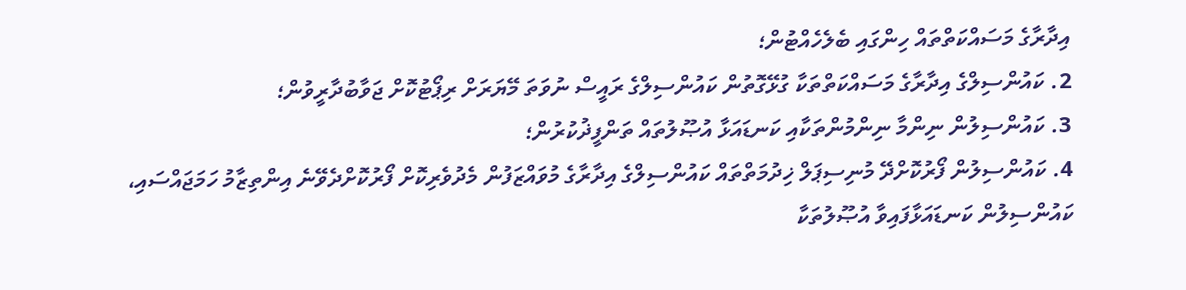އިދާރާގެ މަސައްކަތްތައް ހިންގައި ބެލެހެއްޓުން؛
2. ކައުންސިލްގެ އިދާރާގެ މަސައްކަތްތަކާ ގުޅޭގޮތުން ކައުންސިލްގެ ރައީސް ނުވަތަ މޭޔަރަށް ރިޕޯޓުކޮށް ޖަވާބުދާރީވުން؛
3. ކައުންސިލުން ނިންމާ ނިންމުންތަކާއި ކަނޑައަޅާ އުޞޫލުތައް ތަންފީޛުކުރުން؛
4. ކައުންސިލުން ފޯރުކޮށްދޭ މުނިސިޕަލް ޚިދުމަތްތައް ކައުންސިލްގެ އިދާރާގެ މުވައްޒަފުން މެދުވެރިކޮށް ފޯރުކޮށްދެވޭނެ އިންތިޒާމު ހަމަޖައްސައި، ކައުންސިލުން ކަނޑައަޅާފައިވާ އުޞޫލުތަކާ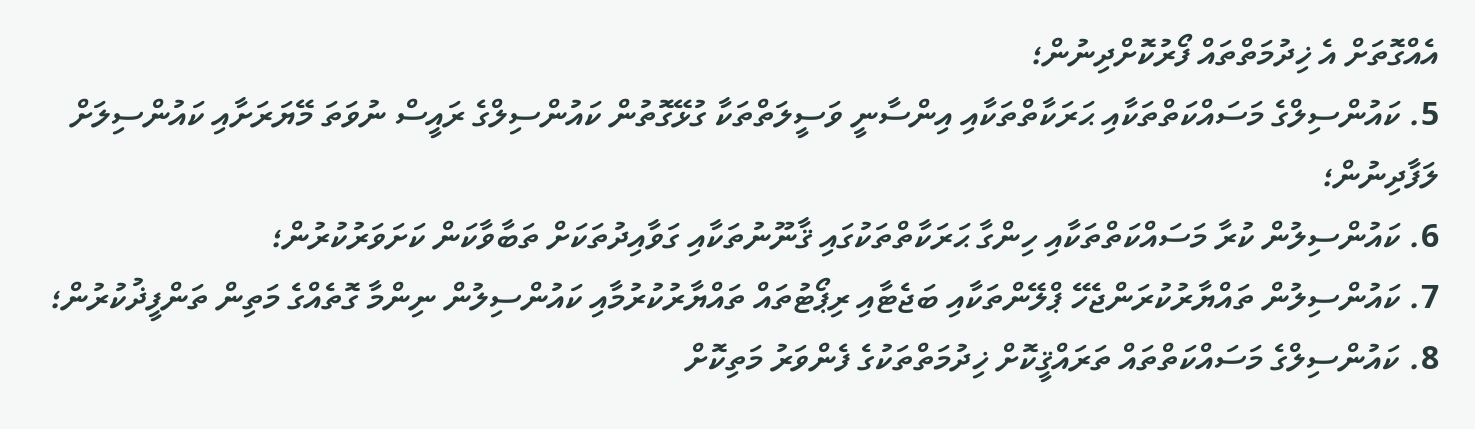އެއްގޮތަށް އެ ޚިދުމަތްތައް ފޯރުކޮށްދިނުން؛
5. ކައުންސިލްގެ މަސައްކަތްތަކާއި ޙަރަކާތްތަކާއި އިންސާނީ ވަސީލަތްތަކާ ގުޅޭގޮތުން ކައުންސިލްގެ ރައީސް ނުވަތަ މޭޔަރަށާއި ކައުންސިލަށް ލަފާދިނުން؛
6. ކައުންސިލުން ކުރާ މަސައްކަތްތަކާއި ހިންގާ ޙަރަކާތްތަކުގައި ޤާނޫނުތަކާއި ގަވާއިދުތަކަށް ތަބާވާކަން ކަށަވަރުކުރުން؛
7. ކައުންސިލުން ތައްޔާރުކުރަންޖެހޭ ޕްލޭންތަކާއި ބަޖެޓާއި ރިޕޯޓުތައް ތައްޔާރުކުރުމާއި ކައުންސިލުން ނިންމާ ގޮތެއްގެ މަތިން ތަންފީޛުކުރުން؛
8. ކައުންސިލްގެ މަސައްކަތްތައް ތަރައްޤީކޮށް ޚިދުމަތްތަކުގެ ފެންވަރު މަތިކޮށް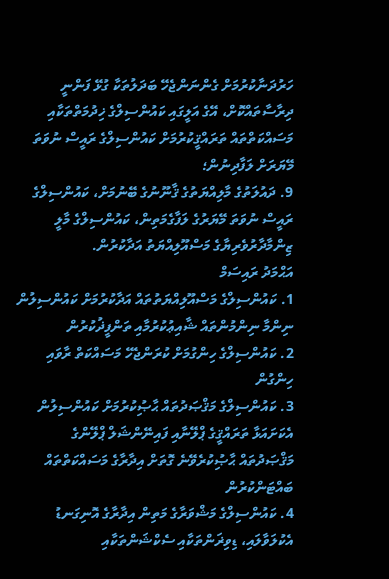ހަރުދަނާކުރުމަށް ގެންނަންޖެހޭ ބަދަލުތަކާ ގުޅޭ ފަންނީ ދިރާސާތައްކޮށް، އޭގެ އަލީގައި ކައުންސިލްގެ ޚިދުމަތްތަކާއި މަސައްކަތްތައް ތަރައްޤީކުރުމަށް ކައުންސިލްގެ ރައީސް ނުވަތަ މޭޔަރަށް ލަފާދިނުން؛
9. ދައުލަތުގެ މާލިއްޔަތުގެ ޤާނޫނުގެ ބޭނުމަށް، ކައުންސިލްގެ ރައީސް ނުވަތަ މޭޔަރުގެ ލަފާގެމަތިން، ކައުންސިލްގެ މާލީ ޒިންމާދާރުވެރިޔާގެ މަސްއޫލިއްޔަތު އަދާކުރުން.
އަޙްމަދު ރައިސަމް
1. ކައުންސިލްގެ މަސްއޫލިއްޔަތުތައް އަދާކުރުމަށް ކައުންސިލުން ނިންމާ ނިންމުންތައް ޝާއިޢުކުރުމާއި ތަންފީޛުކުރުން
2. ކައުންސިލްގެ ހިންގުމަށް ކުރަންޖެހޭ މަސައްކަތް ރާވައި ހިންގުން
3. ކައުންސިލްގެ މަޤްޞަދުތައް ޙާޞިުކުރުމަށް ކައުންސިލުން އެކަށައަޅާ ތަރައްޤީގެ ޕްލޭނާއި ފައިނޭންޝަލް ޕްލޭންގެ މަޤްޞަދުތައް ޙާޞިުކުރެވޭނެ ގޮތަށް އިދާރާގެ މަސައްކަތްތައް ބައްޓަންކުރުން
4. ކައުންސިލްގެ މަޝްވަރާގެ މަތިން އިދާރާގެ އޮނިގަނޑު އެކުލަވާލައި، ޑިވިޜަންތަކާއި ސެކްޝަންތަކާއި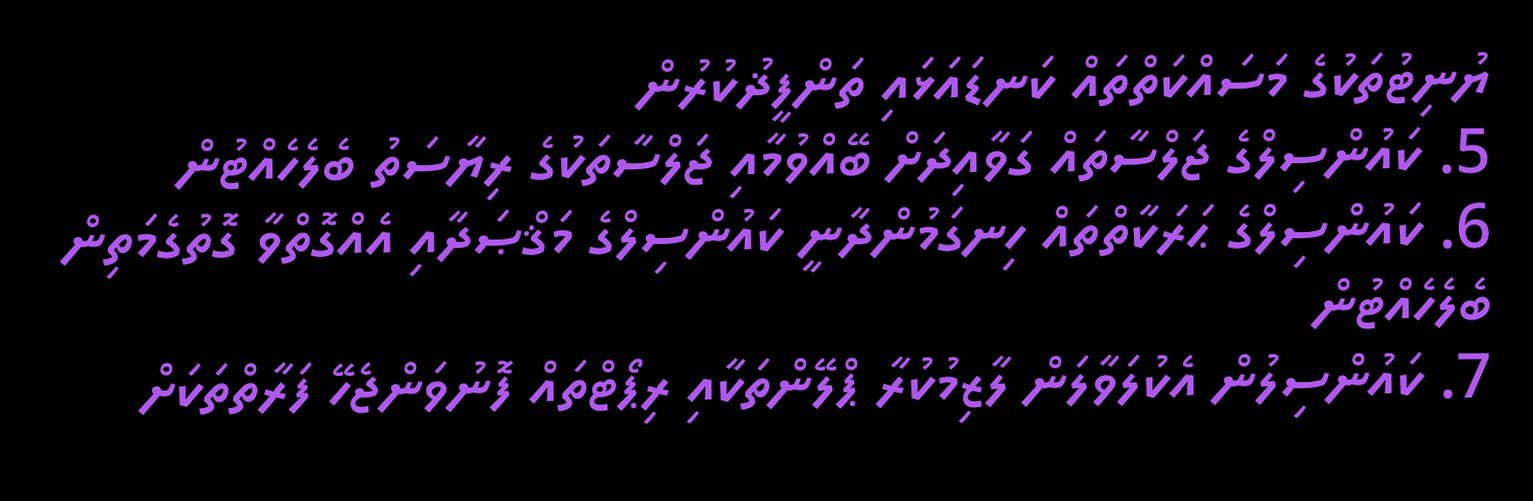ޔުނިޓުތަކުގެ މަސައްކަތްތައް ކަނޑައަޅައި ތަންފީޛުކުރުން
5. ކައުންސިލްގެ ޖަލްސާތައް ގަވާއިދަށް ބޭއްވުމާއި ޖަލްސާތަކުގެ ރިޔާސަތު ބެލެހެއްޓުން
6. ކައުންސިލްގެ ޙަރަކާތްތައް ހިނގަމުންދާނީ ކައުންސިލްގެ މަޤްޞަދާއި އެއްގޮތްވާ ގޮތުގެމަތިން ބެލެހެއްޓުން
7. ކައުންސިލުން އެކުލަވާލަން ލާޒިމުކުރާ ޕްލޭންތަކާއި ރިޕޯޓްތައް ފޮނުވަންޖެހޭ ފަރާތްތަކަށް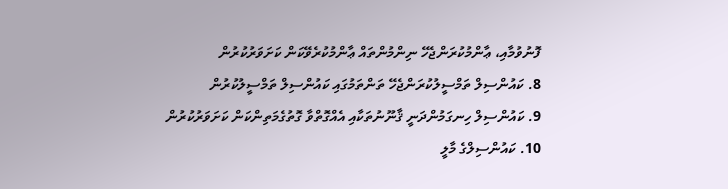ފޮނުވުމާއި، ޢާންމުކުރަންޖެހޭ ނިންމުންތައް ޢާންމުކުރެވޭކަން ކަށަވަރުކުރުން
8. ކައުންސިލް ތަމްސީލުކުރަންޖެހޭ ތަންތަމުގައި ކައުންސިލް ތަމްސީލުކުރުން
9. ކައުންސިލް ހިނގަމުންދަނީ ޤާނޫނުތަކާއި އެއްގޮތްވާ ގޮތުގެމަތިންކަން ކަށަވަރުކުރުން
10. ކައުންސިލްގެ މާލީ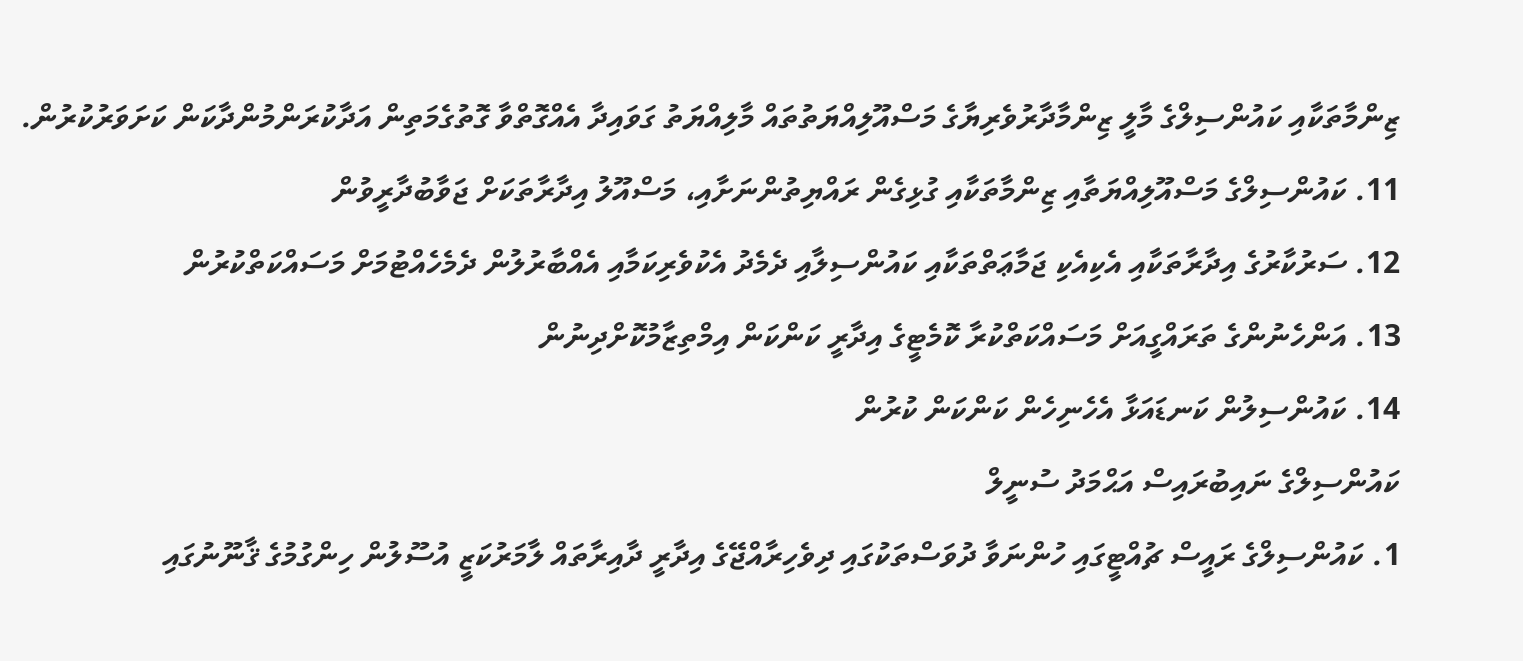ޒިންމާތަކާއި ކައުންސިލްގެ މާލީ ޒިންމާދާރުވެރިޔާގެ މަސްއޫލިއްޔަތުތައް މާލިއްޔަތު ގަވައިދާ އެއްގޮތްވާ ގޮތުގެމަތިން އަދާކުރަންމުންދާކަން ކަށަވަރުކުރުން.
11. ކައުންސިލްގެ މަސްއޫލިއްޔަތާއި ޒިންމާތަކާއި ގުޅިގެން ރައްޔިތުންނަށާއި، މަސްއޫލު އިދާރާތަކަށް ޖަވާބުދާރީވުން
12. ސަރުކާރުގެ އިދާރާތަކާއި އެކިއެކި ޖަމާޢަތްތަކާއި ކައުންސިލާއި ދެމެދު އެކުވެރިކަމާއި އެއްބާރުލުން ދެމެހެއްޓުމަށް މަސައްކަތްކުރުން
13. އަންހެނުންގެ ތަރައްގީއަށް މަސައްކަތްކުރާ ކޮމެޓީގެ އިދާރީ ކަންކަން އިމްތިޒާމުކޮށްދިނުން
14. ކައުންސިލުން ކަނޑައަޅާ އެހެނިހެން ކަންކަން ކުރުން
ކައުންސިލްގެ ނައިބުރައިސް އަޙްމަދު ސުނީލް
1. ކައުންސިލްގެ ރައީސް ޗުއްޓީގައި ހުންނަވާ ދުވަސްތަކުގައި ދިވެހިރާއްޖޭގެ އިދާރީ ދާއިރާތައް ލާމަރުކަޒީ އުސޫލުން ހިންގުމުގެ ޤާނޫނުގައި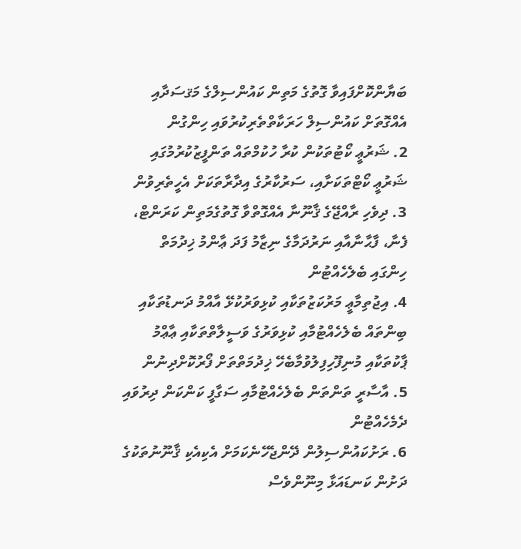ބަޔާންކޮށްފައިވާ ގޮތުގެ މަތިން ކައުންސިލްގެ މަޤސަދާއި އެއްގޮތަށް ކައުންސިލް ހަރަކާތްތެރިކުރުވައި ހިންގުން
2. ޝަރުޢީ ކޯޓުތަކުން ކުރާ ހުކުމްތައް ތަންފީޒުކުރުމުގައި ޝަރުޢީ ކޯޓްތަކަށާއި، ސަރުކާރުގެ އިދާރާތަކަށް އެހީތެރިވުން
3. ދިވެހި ރާއްޖޭގެ ޤާނޫނާ އެއްގޮތްވާ ގޮތުގެމަތިން ކަރަންޓް، ފެނާ، ފާޙާނާއާއި ނަރުދަމާގެ ނިޒާމު ފަދަ ޢާންމު ޚިދުމަތް ހިންގައި ބެލެހެއްޓުން
4. އިޖުތިމާޢީ މަރުކަޒުތަކާއި ކުޅިވަރުކުޅޭ އާއްމު ދަނޑުތަކާއި ބިންތައް ބެލެހެއްޓުމާއި ކުޅިވަރުގެ ވަސީލާތްތަކާއި ޢާޢްމު ޕާކުތަކާއި މުނިފޫހިފިލުވުމާބެހޭ ޚިދުމަތްތަށް ފޯރުކޮށްދިނުން
5. އާސާރީ ތަންތަން ބެލެހެއްޓުމާއި ސަގާފީ ކަންކަން ދިރުވައި ދެމެހެއްޓުން
6. ރަށުކައުންސިލުން ދޭންޖެހޭނެކަމަށް އެކިއެކި ޤާނޫނުތަކުގެ ދަށުން ކަނޑައަޅާ މިނޫންވެސް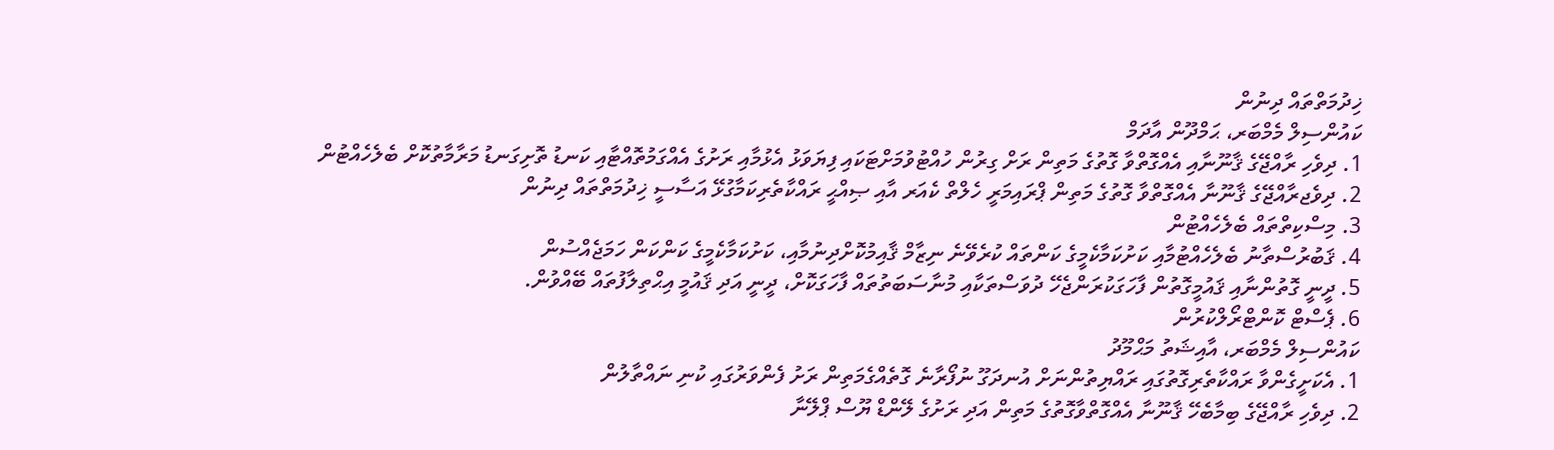ޚިދުމަތްތައް ދިނުން
ކައުންސިލް މެމްބަރ، ޙަމްދޫން އާދަމް
1. ދިވެހި ރާއްޖޭގެ ޤާނޫނާއި އެއްގޮތްވާ ގޮތުގެ މަތިން ރަށް ގިރުން ހުއްޓުވުމަށްޓަކައި ފިޔަވަޅު އެޅުމާއި ރަށުގެ އެއްގަމުތޮއްޓާއި ކަނޑު ތޮށިގަނޑު މަރާމާތުކޮށް ބެލެހެއްޓުން
2. ދިވެޖރާއްޖޭގެ ޤާނޫނާ އެއްގޮތްވާ ގޮތުގެ މަތިން ޕްރައިމަރީ ހެލްތް ކެއަރ އާއި ޞިއްޙީ ރައްކާތެރިކަމާގުޅޭ އަސާސީ ޚިދުމަތްތައް ދިނުން
3. މިސްކިތްތައް ބެލެހެއްޓުން
4. ޤަބުރުސްތާނު ބެލެހެއްޓުމާއި ކަށުކަމާކެމީގެ ކަންތައް ކުރެވޭނެ ނިޒާމް ޤާއިމުކޮށްދިނުމާއި، ކަށުކަމާކެމީގެ ކަންކަން ހަމަޖެއްސުން
5. ދީނީ ގޮތުންނާއި ޤައުމީގޮތުން ފާހަގަކުރަންޖެހޭ ދުވަސްތަކާއި މުނާސަބަތުތައް ފާހަގަކޮށް، ދީނީ އަދި ޤައުމީ އިޙްތިލާފުތައް ބޭއްވުން.
6. ޕެސްޓް ކޮންޓްރޯލްކުރުން
ކައުންސިލް މެމްބަރ، އާއިޝަތު މަޙްމޫދު
1. އެކަށީގެންވާ ރައްކާތެރިގޮތުގައި ރައްޔިތުންނަށް އުނދަގޫ ނުފޯރާނެ ގޮތެއްގެމަތިން ރަށު ފެންވަރުގައި ކުނި ނައްތާލުން
2. ދިވެހި ރާއްޖޭގެ ބިމާބެހޭ ޤާނޫނާ އެއްގޮތްވާގޮތުގެ މަތިން އަދި ރަށުގެ ލޭންޑް ޔޫސް ޕްލޭނާ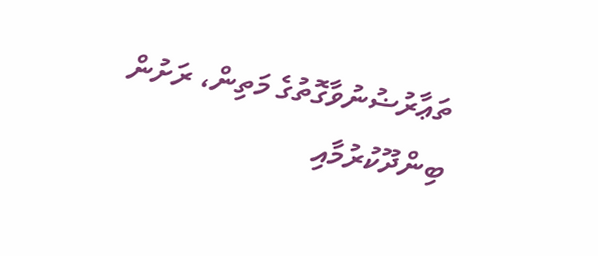ތަޢާރުޟުނުވާގޮތުގެ މަތިން، ރަށުން ބިންދޫކުރުމާއި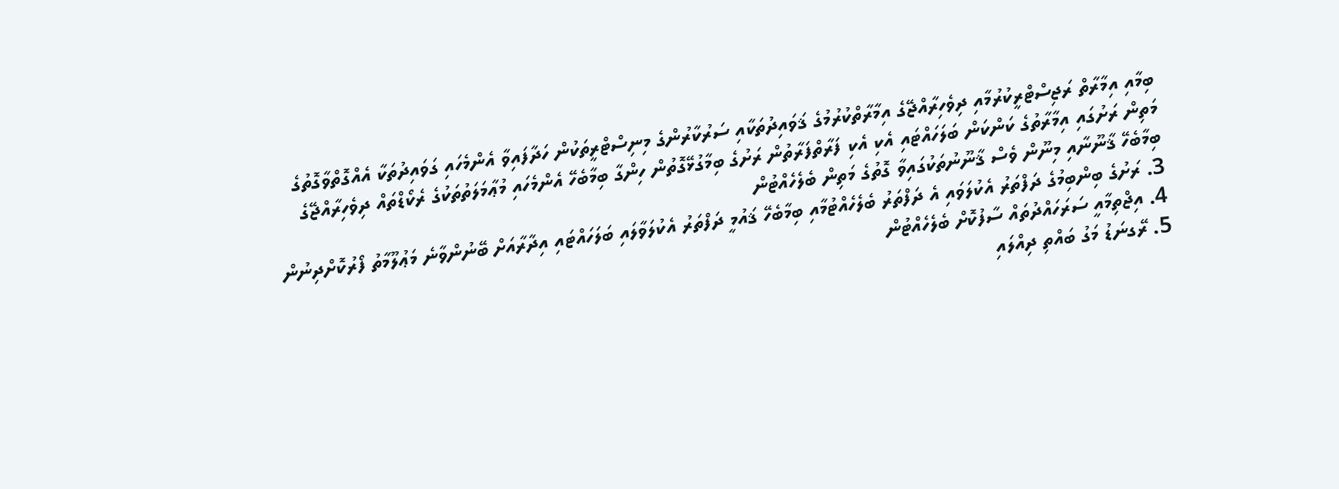ބިމާއި އިމާރާތް ރަޖިސްޓްރީކުރުމާއި ދިވެހިރާއްޖޭގެ އިމާރާތްކުރުމުގެ ޤަވައިދުތަކާއި ސަރުކާރުންގެ މިނިސްޓްރީތަކުން ހަދާފައިވާ އެންމެހައި ގަވައިދުތަކާ އެއްގޮތްވާގޮތުގެ މަތިން ރަށުގައި އިމާރާތުގެ ކަންކަން ބަލަހައްޓައި އެކި އެކި ފަރާތްފަރާތުން ރަށުގެ ބިމާގުޅޭގޮތުން ހިންގާ ބިމާބެހޭ އެންމެހައި މުޢާމަލަތުތަކުގެ ރެކޯޑްތައް ދިވެހިރާއްޖޭގެ ބިމާބެހޭ ޤާނޫނާއި މިނޫން ވެސް ޤާނޫނުތަކުގައިވާ ގޮތުގެ މަތިން ބެލެހެއްޓުން
3. ރަށުގެ ބިންބިމުގެ ދަފްތަރު އެކުލަވައި އެ ދަފްތަރު ބެލެހެއްޓުމާއި ބިމާބެހޭ ޤައުމީ ދަފްތަރު އެކުލަވާލައި ބަލަހައްޓައި އިދާރާއަށް ބޭނުންވާނެ މަޢުލޫމާތު ފޯރުކޮށްދިނުން
4. އިޖްތިމާއީ ސަރަހައްދުތައް ސާފުކޮށް ބެލެހެއްޓުން
5. ރޭގނަޑު މަގު ބައްތި ދިއްލައި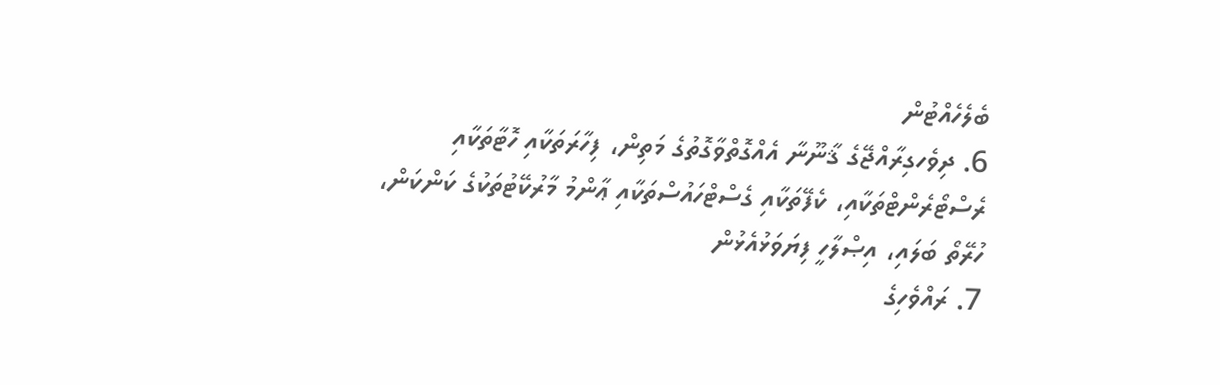ބެލެހެއްޓުން
6. ދިވެހގިރާއްޖޭގެ ޤާނޫނާ އެއްގޮތްވާގޮތުގެ މަތިން، ފިހާރަތަކާއި ހޮޓާތަކާއި ރެސްޓޯރެންޓްތަކާއި، ކެފޭތަކާއި ގެސްޓްހައުސްތަކާއި ޢާންމު މާރުކޭޓުތަކުގެ ކަންކަން، ހުރޭތޯ ބަލައި، އިޞްލާހީ ފިޔަވަޅުއެޅުން
7. ރައްވެހިގެ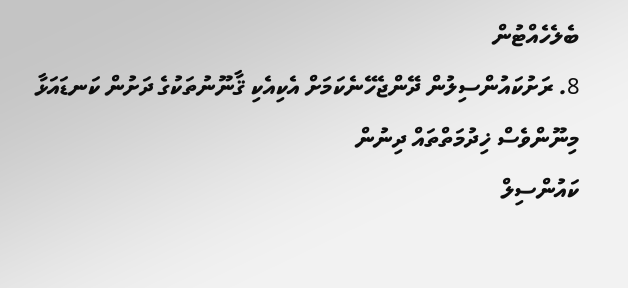ބެލެހެއްޓުން
8. ރަށުކައުންސިލުން ދޭންޖެހޭނެކަމަށް އެކިއެކި ޤާނޫނުތަކުގެ ދަށުން ކަނޑައަޅާ މިނޫންވެސް ޚިދުމަތްތައް ދިނުން
ކައުންސިލް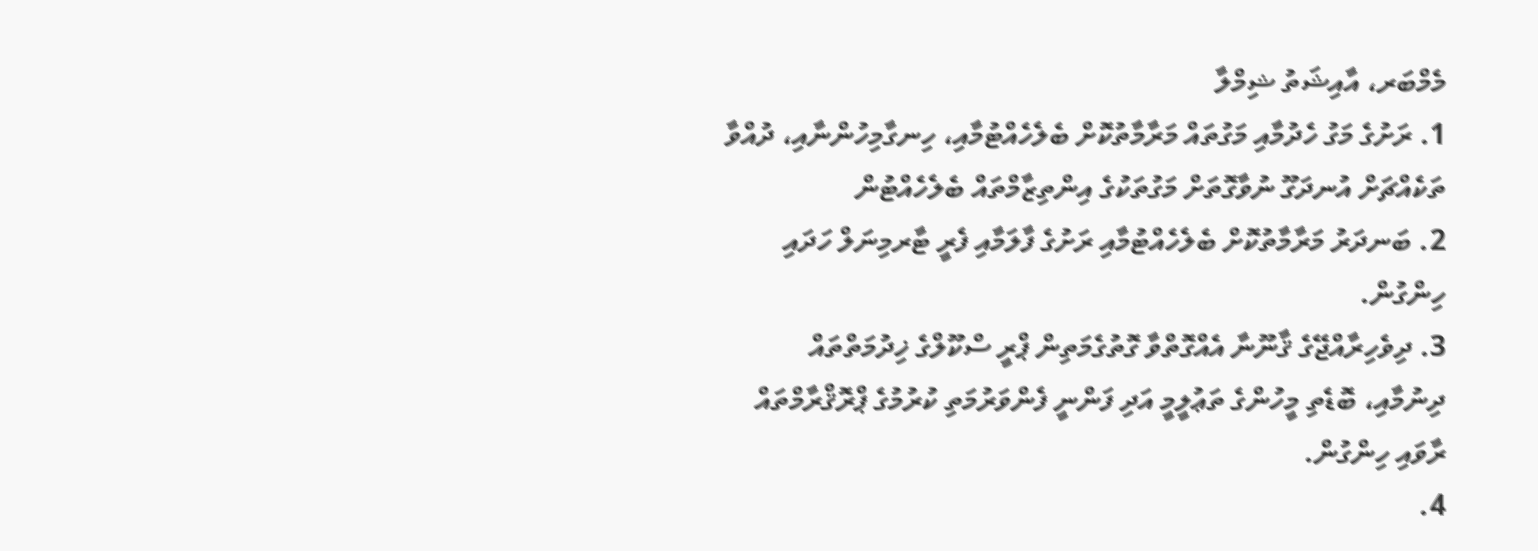މެމްބަރ، އާއިޝަތު ޝިމްލާ
1. ރަށުގެ މަގު ހެދުމާއި މަގުތައް މަރާމާތުކޮށް ބެލެހެއްޓުމާއި، ހިނގާމިހުންނާއި، ދުއްވާ ތަކެއްޗަށް އުނދަގޫ ނުވާގޮތަށް މަގުތަކުގެ އިންތިޒާމްތައް ބެލެހެއްޓުން
2. ބަނދަރު މަރާމާތުކޮށް ބެލެހެއްޓުމާއި ރަށުގެ ފާލަމާއި ފެރީ ޓާރމިނަލް ހަދައި ހިންގުން.
3. ދިވެހިރާއްޖޭގެ ޤާނޫނާ އެއްގޮތްވާ ގޮތުގެމަތިން ޕްރީ ސްކޫލްގެ ޚިދުމަތްތައް ދިނުމާއި، ބޮޑެތި މީހުންގެ ތަޢުލީމީ އަދި ފަންނީ ފެންވަރުމަތި ކުރުމުގެ ޕްރޮޤްރާމްތައް ރާވައި ހިންގުން.
4.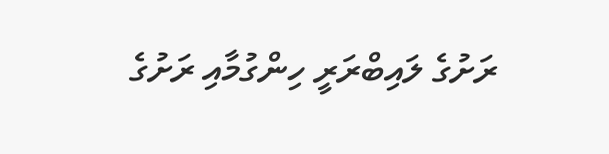ރަށުގެ ލައިބްރަރީ ހިންގުމާއި ރަށުގެ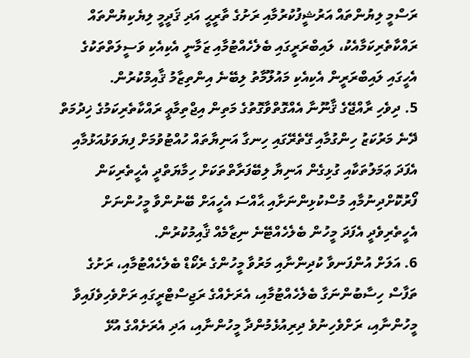ރަސްމީ ލިޔުންތައް އަރުޝީފުކުރުމާއި ރަށުގެ ތާރީޙީ އަދި ޤަދީމީ ލިޔެކިޔުންތައް ރައްކާތެރިކަމާއެކު، ލައިބްރަރީގައި ބެލެހެއްޓުމާއި ޒަމާނީ އެކިއެކި ވަސީލަތްތަކުގެ އެހީގައި ލައިބްރަރީން އެކިއެކި މައުލޫމާތު ލިބޭނެ އިންތިޒާމު ޤާއިމްކުރުން.
5. ދިވެހި ރާއްޖޭގެ ޤާނޫނާ އެއްގޮތްވާގޮތުގެ މަތިން އިޖްތިމާޢީ ރައްކާތެރިކަމުގެ ޚިދުމަތް ދޭނެ މަރުކަޒު ހިންގުމާއި ގޭތެރޭގައި ހިނގާ އަނިޔާތައް ހުއްޓުވުމަށް ފިޔަވަޅުއަޅުމާއި އެފަދަ ޢަމަލުތަކާއި ގުޅިގެން އަނިޔާ ލިބޭފަރާތްތަކަށް ހިމާޔަތްދީ އެހީތެރިކަން ފޯރުކޮށްދިނުމާއި މުސްކުޅިންނަށާއި ޙާއްސަ އެހީއަށް ބޭނުންވާ މީހުންނަށް އެހީތެރިވެދީ އެފަދަ މީހުން ބެލެހެއްޓޭނެ ނިޒާމެއް ޤާއިމުކުރުން.
6. އަލަށް އުންފަނވާ ކުދިންނާއި މަރުވާ މީހުންގެ ރެކޯޑް ބެލެހެއްޓުމާއި، ރަށުގެ ތަފާސް ހިސާބުންނަގާ ބެލެހެއްޓުމާއި، އެރަށެއްގެ ރަޖިސްޓްރީގައި ރަށްވެހިވެފައިވާ މީހުންނާއި، ރަށްވެހިނުވެ ދިރިއުޅެމުންދާ މީހުންނާއި، އަދި އެރަށެއްގެ އުޅޭ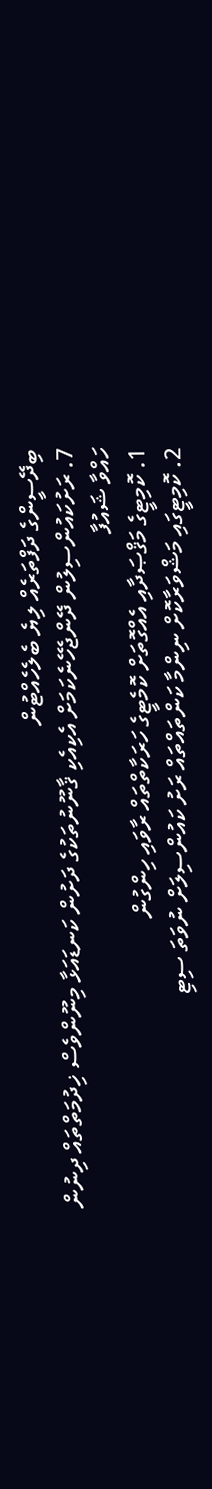ބިދޭސީންގެ ދަފްތަރެއް ލިޔެ ބެލެހެއްޓުން
7. ރަށުކައުންސިލުން ދޭންޖެހޭނެކަމަށް އެކިއެކި ޤާނޫނުތަކުގެ ދަށުން ކަނޑައަޅާ މިނޫންވެސް ޚިދުމަތްތައް ދިނުން
ހައްވާ ޝައުފާ
1. ކޮމިޓީގެ މަޤްޞަދާއި އެއްގޮތަށް ކޮމެޓީގެ ހަރަކާތްތައް ރާވައި ހިންގުން
2. ކޮމިޓީގައި މަޝްވަރާކޮށް ނިންމާ ކަންތައްތައް ރަށު ކައުންސިލަށް ނުވަތަ ސިޓި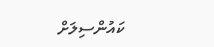ކައުންސިލަށް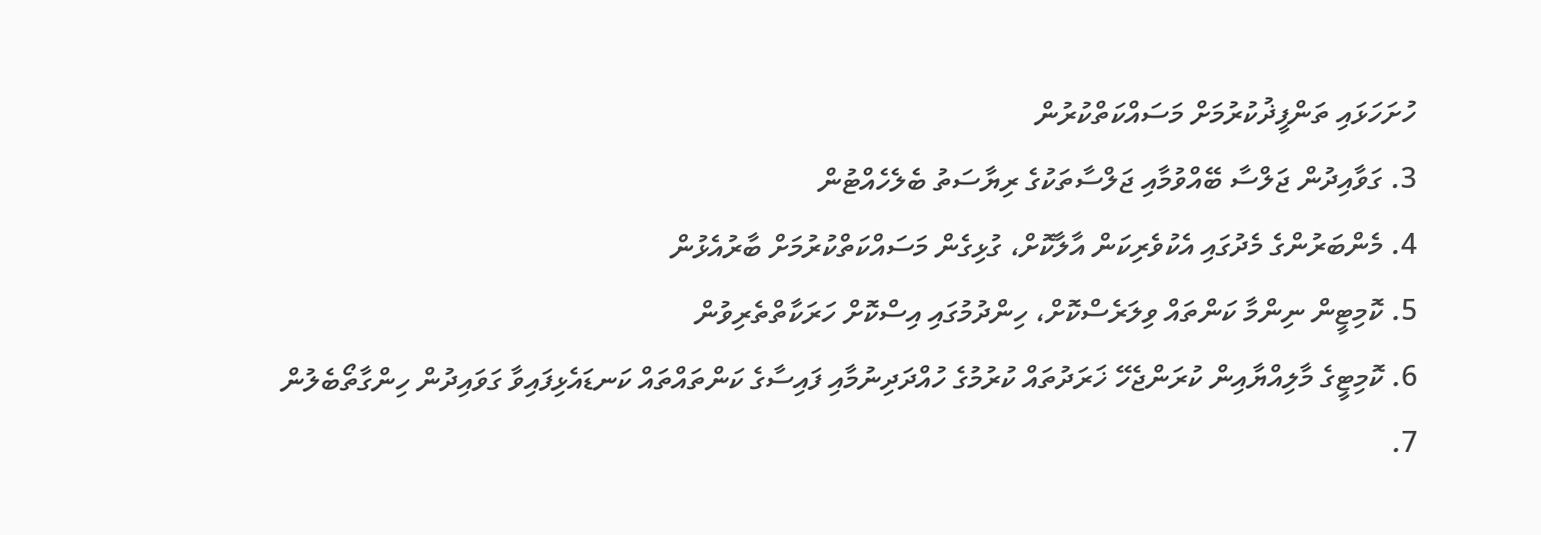ހުށަހަޅައި ތަންފީޛުކުރުމަށް މަސައްކަތްކުރުން
3. ގަވާއިދުން ޖަލްސާ ބޭއްވުމާއި ޖަލްސާތަކުގެ ރިޔާސަތު ބެލެހެއްޓުން
4. މެންބަރުންގެ މެދުގައި އެކުވެރިކަން އާލާކޮށް، ގުޅިގެން މަސައްކަތްކުރުމަށް ބާރުއެޅުން
5. ކޮމިޓީން ނިންމާ ކަންތައް ވިލަރެސްކޮށް، ހިންދުމުގައި އިސްކޮށް ހަރަކާތްތެރިވުން
6. ކޮމިޓީގެ މާލިއްޔާއިން ކުރަންޖެހޭ ޚަރަދުތައް ކުރުމުގެ ހުއްދަދިނުމާއި ފައިސާގެ ކަންތައްތައް ކަނޑައެޅިފައިވާ ގަވައިދުން ހިންގާތޯބެލުން
7.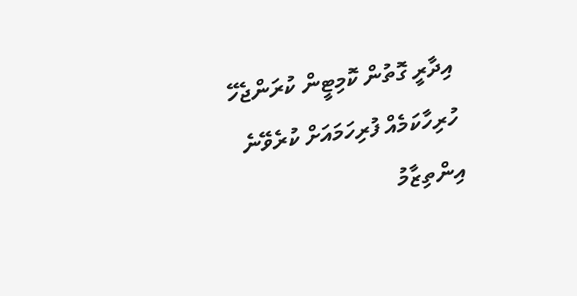އިދާރީ ގޮތުން ކޮމިޓީން ކުރަންޖެހޭ ހުރިހާކަމެއް ފުރިހަމައަށް ކުރެވޭނެ އިންތިޒާމު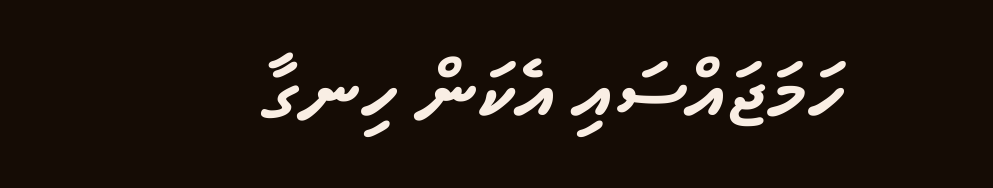ހަމަޖައްސައި އެކަން ހިނގާ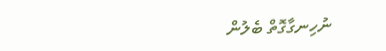ނުހިނގާގޮތް ބެލުން